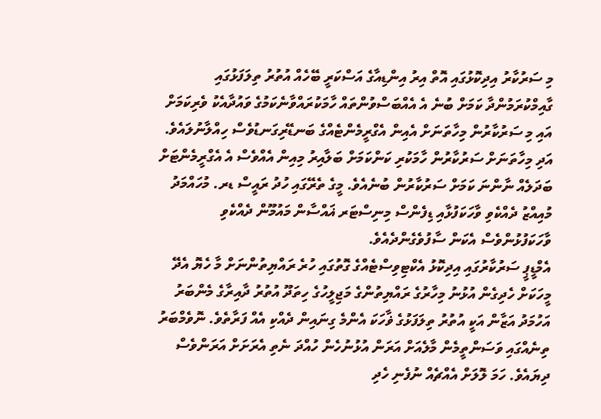މި ސަރުކާރު އިދިކޮޅުގައި އޮތް އިރު އިންޑިއާގެ އަސްކަރީ ބޭހެއް އުތުރު ތިލަފަޅުގައި ގާއިމްކުރަމުންދާ ކަމަށް ބުނެ އެ އެއްބަސްވުންތައް ހާމަކުރައްވާނެކަމުގެ ވައުދާއެކު ވެރިކަމަށް އައި މި ސަރުކާރުން މިހާތަނަށް އެއިން އެގްރީމެންޓެއްގެ ބަނޑޭރިގަނޑުވެސް ހިއްލާނުލައެވެ. އަދި މިހާތަނަށް ސަރުކާރުން ހާމަކުރި ކަންކަމަށް ބަލާއިރު މިއިން އެއްވެސް އެ އެގްރީމެންޓަށް ބަދަލެއް ނާންނަ ކަމަށް ސަރުކާރުން ބުނެއެވެ. މީގެ ތެރޭގައި ހުދު ރައީސް ޑރ. މުހައްމަދު މުއިއްޒު ދެއްކެވި ވާހަކަފުޅާއި ޑިފެންސް މިނިސްޓަރ ޣައްސާން މައުމޫން ދެއްކެވި ވާހަކަފުޅުންވެސް އެކަން ސާފުވެގެންދެއެވެ.
އެމްޑީޕީ ސަރުކާރުގައި އިދިކޮޅު އެކްޓިވިސްޓެއްގެ ގޮތުގައި ހުރެ ރައްޔިތުންނަށް މާ ހެޔޮ އެދޭ މީހަކަށް ހެދިގެން އުޅުނު މިހާރުގެ ރައްޔިތުންގެ މަޖިލީހުގެ ހިތަދޫ އުތުރު ދާއިރާގެ މެންބަރު އަހުމަދު އަޒާން އަކީ އުތުރު ތިލަފަޅުގެ ޥާހަކަ އެންމެ ގިނައިން ދެއްކި އެއް ފަރާތެވެ. ނޮވެމްބަރު ތިނެއްގައި ވަސަންތީމެން މާލެއަށް އަރަން އުޅުނުހެން ހުއްދަ ނެތި އެރަށަށް އަރަންވެސް ދިޔައެވެ. ހަމަ ލޮލަށް އެއްޗެއް ނުފެނި ހެދި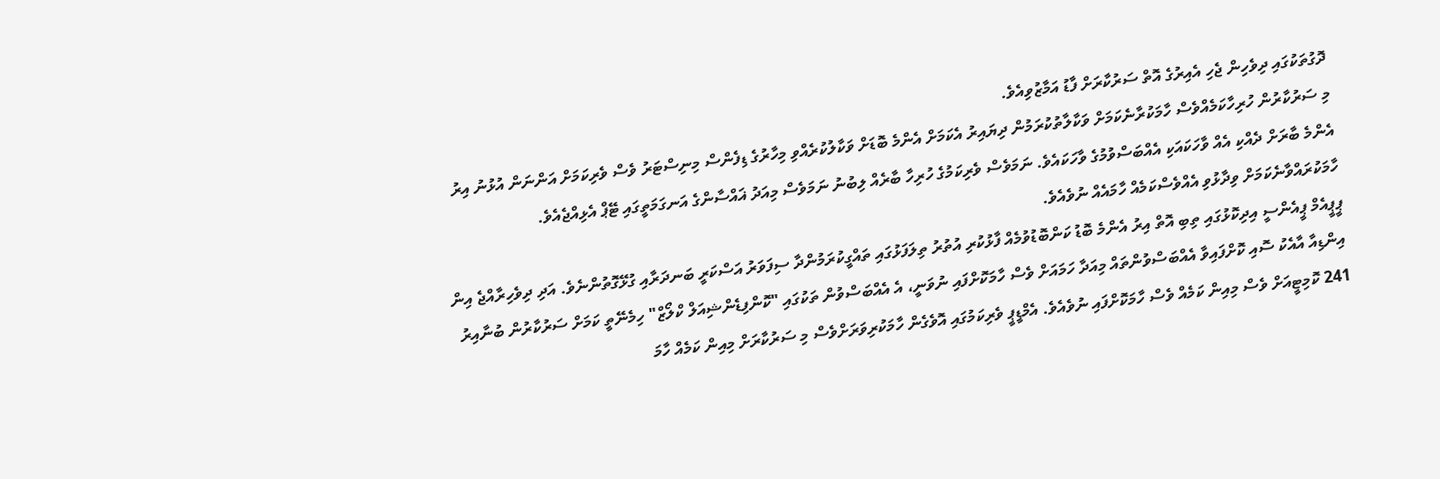ދޮގުތަކުގައި ދިވެހިން ޖެހި އެއިރުގެ އޮތް ސަރުކާރަށް ފާޑު އަމާޒުވިއެވެ.
މި ސަރުކާރުން ހުރިހާކަމެއްވެސް ހާމަކުރާނެކަމަށް ވަކާލާތުކުރަމުން ދިޔައިރު އެކަމަށް އެންމެ ބޮޑަށް ވަކާލުކުރެއްވި މިހާރުގެ ޑިފެންސް މިނިސްޓަރު ވެސް ވެރިކަމަށް އަންނަން އުޅުނު އިރު އެންމެ ބާރަށް ދެއްކި އެއް ވާހަކައަކި އެއްބަސްވުމުގެ ވާހަކައެވެ. ނަމަވެސް ވެރިކަމުގެ ހުރިހާ ބާރެއް ލިބުނު ނަމަވެސް މިއަދު ޣައްސާންގެ އަނގަމަތީގައި ޓޭޕް އެޅިއްޖެއެވެ. ހާމަކުރައްވާނެކަމަށް ވިދާޅުވި އެއްވެސްކަމެއް ހާމައެއް ނުވެއެވެ.
ޕީޕީއެމް ޕީއެންސީ އިދިކޮޅުގައި ތިބި އޮތް އިރު އެންމެ ބޮޑު ކަންބޮޑުވުމެއް ފާޅުކުރި އުތުރު ތިލަފަޅުގައި ތައްގީކުރަމުންދާ ސިފަވަރު އަސްކަރީ ބަނދަރާއި ގުޅޭގޮތުންނެވެ. އަދި ދިވެހިރާއްޖެ އިން އިންޑިއާ އާއެކު ސޮއި ކޮށްފައިވާ އެއްބަސްވުންތައް މިއަދާ ހަމައަށް ވެސް ހާމަކޮށްފައި ނުވަނީ، އެ އެއްބަސްވުން ތަކުގައި "ކޮންފިޑެންޝިއަލް ކްލޯޒް" ހިމެނޭތީ ކަމަށް ސަރުކާރުން ބުނާއިރު 241 ކޮމިޓީއަށް ވެސް މިއިން ކަމެއް ވެސް ހާމަކޮށްފައި ނުވެއެވެ. އެމްޑީޕީ ވެރިކަމުގައި އޮވެގެން ހާމަކުރިވަރަށްވެސް މި ސަރުކާރަށް މިއިން ކަމެއް ހާމަ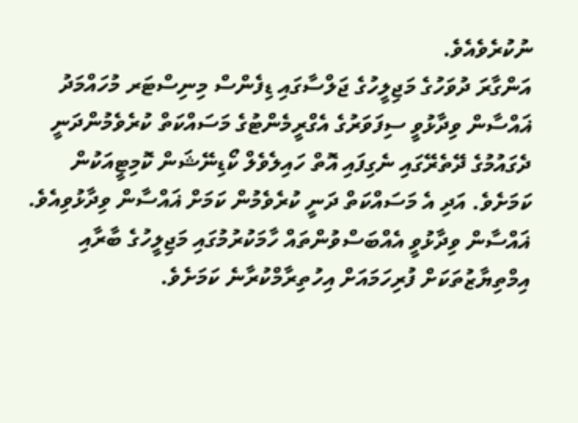ނުކުރެވެއެވެ.
އަންގާރަ ދުވަހުގެ މަޖިލީހުގެ ޖަލްސާގައި ޑިފެންސް މިނިސްޓަރ މުހައްމަދު ޣައްސާން ވިދާޅުވީ ސިފަވަރުގެ އެގްރީމެންޓުގެ މަސައްކަތް ކުރެވެމުންދަނީ ދެގައުމުގެ ދޭތެރޭގައި ނެގިފައި އޮތް ހައިލެވެލް ކޯޑިނޭޝަން ކޮމިޓީއަކުން ކަމަށެވެ. އަދި އެ މަސައްކަތް ދަނީ ކުރެވެމުން ކަމަށް ޣައްސާން ވިދާޅުވިއެވެ. ޣައްސާން ވިދާޅުވީ އެއްބަސްވުންތައް ހާމަކުރުމުގައި މަޖިލީހުގެ ބާރާއި އިމްތިޔާޒުތަކަށް ފުރިހަމައަށް އިހުތިރާމްކުރާނެ ކަމަށެވެ.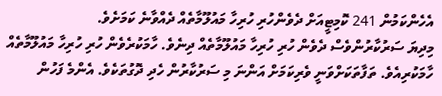އެހެންކަމުން 241 ކޮމިޓީއަށް ދެވެންހުރި ހުރިހާ މައުލޫމާތެއް ދެއްވާނެ ކަމަށެވެ.
މިދިޔަ ސަރުކާރުންވެސް ދެވެން ހުރި ހުރިހާ މައުލޫމާތެއް ދިނެވެ. ހާމަކުރެވެން ހުރި ހުރިހާ މައުލޫމާތެއް ހާމަކުރިއެވެ. ތަފާތަކަށްވަނީ ވެރިކަމަށް އަންނަ މި ސަރުކާރުން ހެދި ދޮގުތަކެވެ. އެންމެ ފަހުން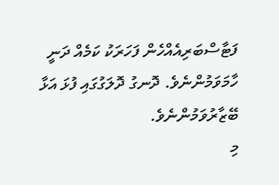ފަޓާސްބަރިއެއްހެން ފަހަރަކު ކަމެއް ދަނީ ހާމަވަމުންނެވެ. ދޮނގު ދޮލަގުގައި ފުޅަ އަޅާ ބޭޒާރުވަމުންނެވެ.
މި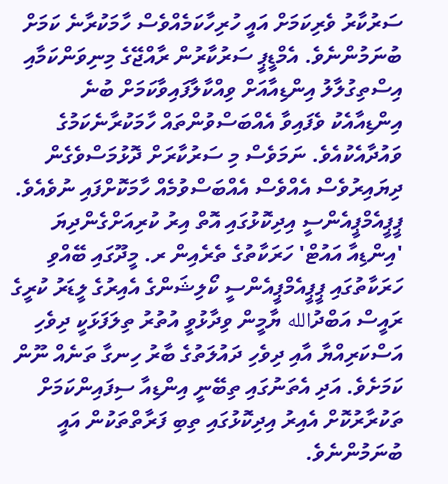ސަރުކާރު ވެރިކަމަށް އައީ ހުރިހާކަމެއްވެސް ހާމަކުރާނެ ކަމަށް ބުނަމުންނެވެ. އެމްޑީޕީ ސަރުކާރުން ރާއްޖޭގެ މިނިވަންކަމާއި އިސްތިގުލާލު އިންޑިއާއަށް ވިއްކާލާފައިވާކަމަށް ބުނެ އިންޑިއާއެކު ވެފައިވާ އެއްބަސްވުންތައް ހާމަކުރާނެކަމުގެ ވައުދާއެކުއެވެ. ނަމަވެސް މި ސަރުކާރަށް ދޮޅުމަސްވެގެން ދިޔައިރުވެސް އެއްވެސް އެއްބަސްވުމެއް ހާމަކޮށްފައި ނުވެއެވެ.
ޕީޕީއެމްޕީއެންސީ އިދިކޮޅުގައި އޮތް އިރު ކުރިއަށްގެންދިޔަ 'އިންޑިއާ އައުޓް' ހަރަކާތުގެ ތެރެއިން ރ. މީދޫގައި ބޭއްވި ހަރަކާތުގައި ޕީޕީއެމްޕީއެންސީ ކޯލިޝަންގެ އެއިރުގެ ލީޑަރު ކުރީގެ ރައީސް އަބްދުالله ޔާމީން ވިދާޅުވީ އުތުރު ތިލަފަޅަކީ ދިވެހި އަސްކަރިއްޔާ އާއި ދިވެހި ދައުލަތުގެ ބާރު ހިނގާ ތަނެއް ނޫން ކަމަށެވެ. އަދި އެތަނުގައި ތިބޭނީ އިންޑިއާ ސިފައިންކަމަށް ތަކުރާރުކޮށް އެއިރު އިދިކޮޅުގައި ތިބި ފަރާތްތަކުން އައީ ބުނަމުންނެވެ.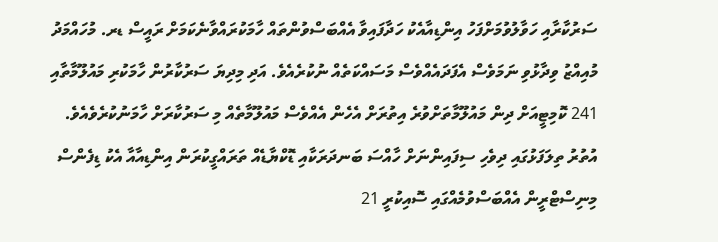ސަރުކާރާއި ހަވާލުވުމަށްފަހު އިންޑިއާއެކު ހަދާފައިވާ އެއްބަސްވުންތައް ހާމަކުރައްވާނެކަމަށް ރައީސް ޑރ. މުހައްމަދު މުއިއްޒު ވިދާޅުވި ނަމަވެސް އެފަދައެއްވެސް މަސައްކަތެއް ނުކުރެއެވެ. އަދި މިދިޔަ ސަރުކާރުން ހާމަކުރި މައުލޫމާތާއި 241 ކޮމިޓީއަށް ދިން މައުލޫމާތަށްވުރެ އިތުރަށް އެހެން އެއްވެސް މައުލޫމާތެއް މި ސަރުކާރަށް ހާމަނުކުރެވެއެވެ.
އުތުރު ތިލަފަޅުގައި ދިވެހި ސިފައިންނަށް ހާއްސަ ބަނދަރަކާއި ޑޮކްޔާޑެއް ތަރައްގީކުރަން އިންޑިއާއާ އެކު ޑިފެންސް މިނިސްޓްރީން އެއްބަސްވުމެއްގައި ސޮއިކުރީ 21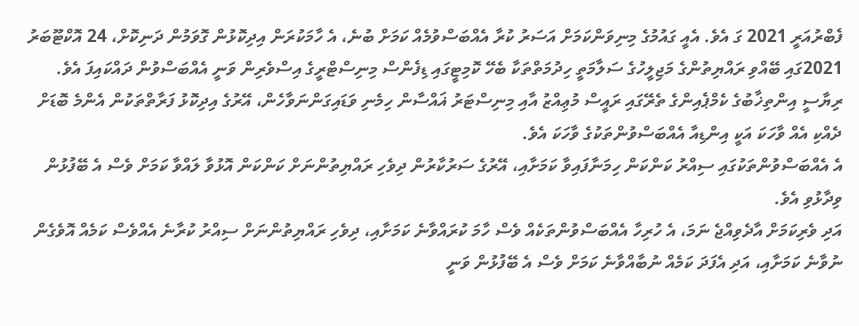ފެބްރުއަރީ 2021 ގަ އެވެ. އެއީ ގައުމުގެ މިނިވަންކަމަށް އަސަރު ކުރާ އެއްބަސްވުމެއް ކަމަށް ބުނެ، އެ ހާމަކުރަން އިދިކޮޅުން ގޮވަމުން ދަނިކޮށް، 24 އޮކްޓޫބަރު 2021ގައި ބޭއްވި ރައްޔިތުންގެ މަޖިލީހުގެ ސަލާމަތީ ހިދުމަތްތަކާ ބެހޭ ކޮމިޓީގައި ޑިފެންސް މިނިސްޓްރީގެ އިސްވެރިން ވަނީ އެއްބަސްވުން ދައްކައިފަ އެވެ.
ރިޔާސީ އިންތިޚާބުގެ ކެމްޕެއިންގެ ތެރޭގައި ރައީސް މުޢިއްޒު އާއި މިނިސްޓަރު ޣައްސާން ހިމެނި ވަޑައިގަންނަވާހެން، އޭރުގެ އިދިކޮޅު ފަރާތްތަކުން އެންމެ ބޮޑަށް ދެއްކި އެއް ވާހަކަ އަކީ އިންޑިއާ އެއްބަސްވުންތަކުގެ ވާހަކަ އެވެ.
އެ އެއްބަސްވުންތަކުގައި ސިއްރު ކަންކަން ހިމަނާފައިވާ ކަމަށާއި، އޭރުގެ ސަރުކާރުން ދިވެހި ރައްޔިތުންނަށް ކަންކަން އޮޅުވާ ލައްވާ ކަމަށް ވެސް އެ ބޭފުޅުން ވިދާޅުވި އެވެ.
އަދި ވެރިކަމަށް އާދެވިއްޖެ ނަމަ، އެ ހުރިހާ އެއްބަސްވުންތަކެއް ވެސް ހާމަ ކުރައްވާނެ ކަމަށާއި، ދިވެހި ރައްޔިތުންނަށް ސިއްރު ކުރާނެ އެއްވެސް ކަމެއް އޮވެގެން ނުވާނެ ކަމަށާއި، އަދި އެފަދަ ކަމެއް ނުބާއްވާނެ ކަމަށް ވެސް އެ ބޭފުޅުން ވަނީ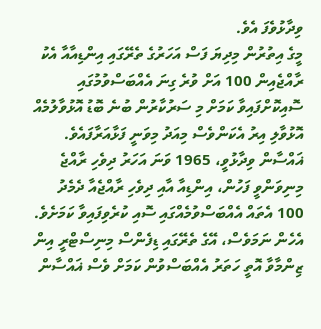ވިދާޅުވެފަ އެވެ.
މީގެ އިތުރުން މިދިޔަ ފަސް އަހަރުގެ ތެރޭގައި އިންޑިއާއާ އެކު ރާއްޖެއިން 100 އަށް ވުރެ ގިނަ އެއްބަސްވުމުގައި ސޮއިކޮށްފައިވާ ކަމަށް މި ސަރުކާރުން ބުނެ ބޮޑު އޮޅުވާލުމެއް އޮޅުވާލި އިރު އެކަންވެސް މިއަދު މިވަނީ ފަޅާއަރާފައެވެ. ޣައްސާން ވިދާޅުވީ، 1965 ވަނަ އަހަރު ދިވެހި ރާއްޖެ މިނިވަންވީ ފަހުން، އިންޑިއާ އާއި ދިވެހި ރާއްޖެއާ ދެމެދު 100 އެތައް އެއްބަސްވުމެއްގައި ސޮއި ކުރެވިފައިވާ ކަމަށެވެ. އެހެން ނަމަވެސް، އޭގެ ތެރޭގައި ޑިފެންސް މިނިސްޓްރީ އިން ޒިންމާވާ އޮތީ ހަތަރު އެއްބަސްވުން ކަމަށް ވެސް ޣައްސާން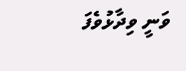ވަނީ ވިދާޅުވެފަ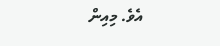އެވެ. މިއިން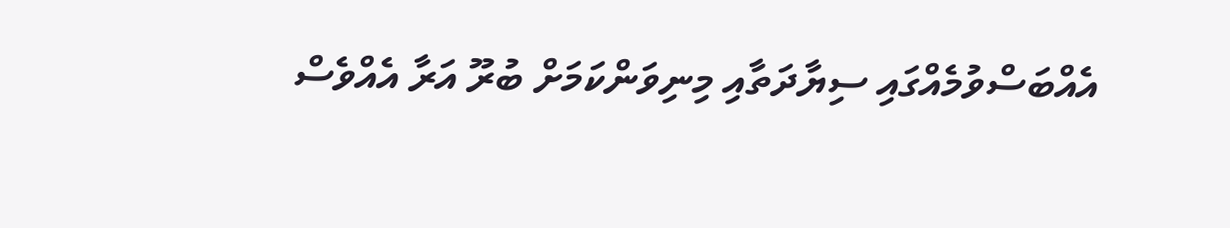އެއްބަސްވުމެއްގައި ސިޔާދަތާއި މިނިވަންކަމަށް ބުރޫ އަރާ އެއްވެސް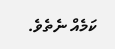ކަމެއް ނެތެވެ.